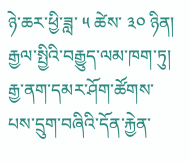ཉེ་ཆར་ཕྱི་ཟླ་ ༥ ཚེས་ ༣༠ ཉིན། རྒྱལ་སྤྱིའི་བརྒྱུད་ལམ་ཁག་ཏུ། རྒྱ་ནག་དམར་ཤོག་ཚོགས་པས་དྲུག་བཞིའི་དོན་རྐྱེན་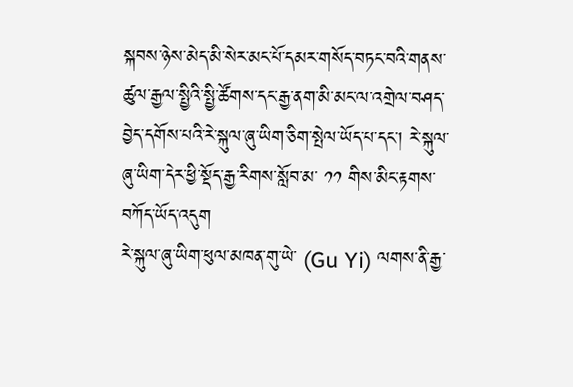སྐབས་ཉེས་མེད་མི་སེར་མང་པོ་དམར་གསོད་བཏང་བའི་གནས་ཚུལ་རྒྱལ་སྤྱིའི་སྤྱི་ཚོགས་དང་རྒྱ་ནག་མི་མང་ལ་འགྲེལ་བཤད་བྱེད་དགོས་པའི་རེ་སྐུལ་ཞུ་ཡིག་ཅིག་སྤེལ་ཡོད་པ་དང་། རེ་སྐུལ་ཞུ་ཡིག་དེར་ཕྱི་སྡོད་རྒྱ་རིགས་སློབ་མ་ ༡༡ གིས་མིང་རྟགས་བཀོད་ཡོད་འདུག
རེ་སྐུལ་ཞུ་ཡིག་ཕུལ་མཁན་གུ་ཡེ་ (Gu Yi) ལགས་ནི་རྒྱ་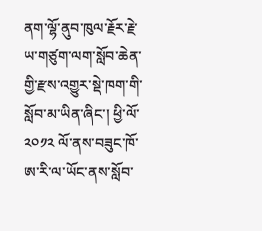ནག་ལྷོ་ནུབ་ཁུལ་རྗོར་རྗེ་ཡ་གཙུག་ལག་སློབ་ཆེན་གྱི་རྫས་འགྱུར་སྡེ་ཁག་གི་སློབ་མ་ཡིན་ཞིང་། ཕྱི་ལོ་ ༢༠༡༢ ལོ་ནས་བཟུང་ཁོ་ཨ་རི་ལ་ཡོང་ནས་སློབ་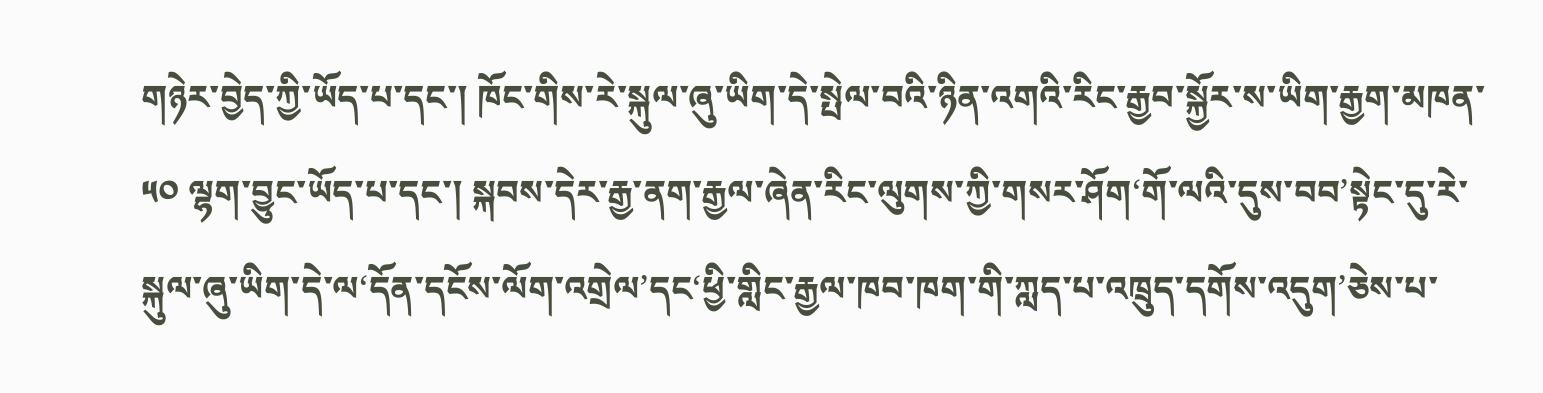གཉེར་བྱེད་ཀྱི་ཡོད་པ་དང་། ཁོང་གིས་རེ་སྐུལ་ཞུ་ཡིག་དེ་སྤེལ་བའི་ཉིན་འགའི་རིང་རྒྱབ་སྐྱོར་ས་ཡིག་རྒྱག་མཁན་ ༥༠ ལྷག་བྱུང་ཡོད་པ་དང་། སྐབས་དེར་རྒྱ་ནག་རྒྱལ་ཞེན་རིང་ལུགས་ཀྱི་གསར་ཤོག‘གོ་ལའི་དུས་བབ’སྟེང་དུ་རེ་སྐུལ་ཞུ་ཡིག་དེ་ལ‘དོན་དངོས་ལོག་འགྲེལ’དང‘ཕྱི་གླིང་རྒྱལ་ཁབ་ཁག་གི་ཀླད་པ་འཁྲུད་དགོས་འདུག’ཅེས་པ་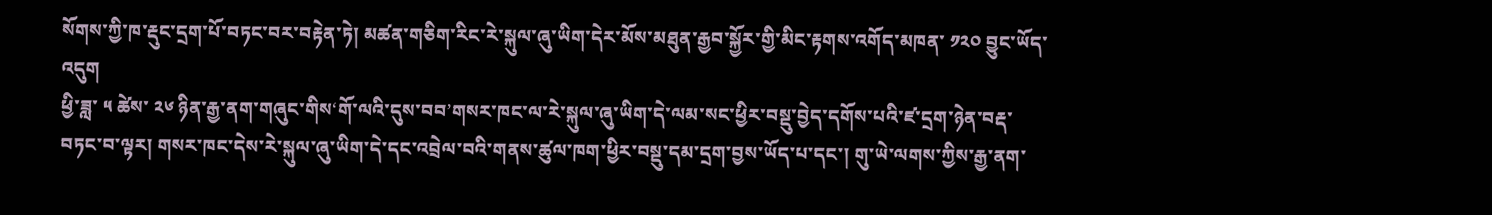སོགས་ཀྱི་ཁ་རྡུང་དྲག་པོ་བཏང་བར་བརྟེན་ཏེ། མཚན་གཅིག་རིང་རེ་སྐུལ་ཞུ་ཡིག་དེར་མོས་མཐུན་རྒྱབ་སྐྱོར་གྱི་མིང་རྟགས་འགོད་མཁན་ ༡༢༠ བྱུང་ཡོད་འདུག
ཕྱི་ཟླ་ ༥ ཚེས་ ༢༦ ཉིན་རྒྱ་ནག་གཞུང་གིས‘གོ་ལའི་དུས་བབ’གསར་ཁང་ལ་རེ་སྐུལ་ཞུ་ཡིག་དེ་ལམ་སང་ཕྱིར་བསྡུ་བྱེད་དགོས་པའི་ཛ་དྲག་ཉེན་བརྡ་བཏང་བ་ལྟར། གསར་ཁང་དེས་རེ་སྐུལ་ཞུ་ཡིག་དེ་དང་འབྲེལ་བའི་གནས་ཚུལ་ཁག་ཕྱིར་བསྡུ་དམ་དྲག་བྱས་ཡོད་པ་དང་། གུ་ཡེ་ལགས་ཀྱིས་རྒྱ་ནག་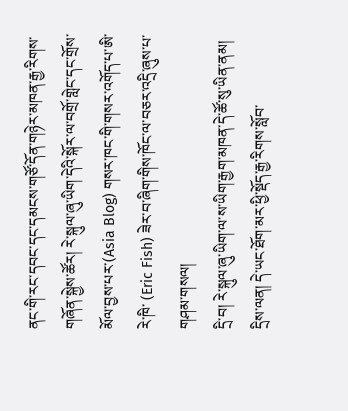ནང་གི་རང་དབང་དང་དམངས་གཙོ་དོན་གཉེར་མཁན་རྒྱ་རིགས་གཞོན་སྐྱེས་ཚོར། རེ་སྐུལ་ཞུ་ཡིག་དེའི་སྐོར་ལ་བགྲོ་གླེང་དང་གྲོས་མོལ་བྱས་པར་(Asia Blog) གསར་ཁང་གི་གསར་འགོད་པ་ཨི་རེ་ཁི་ (Eric Fish) ཟེར་བ་ཞིག་གིས་ཁོང་ལ་བཅར་འདྲི་ཞུས་པ་གཤམ་གསལ།
དྲི་བ། རེ་སྐུལ་ཞུ་ཡིག་ལ་ས་ཡིག་རྒྱག་མཁན་དེ་ཚོ་སུ་ཡིན་ནམ།
དྲིས་ལན། དེ་ཡང་ཐོག་མར་ཕྱི་སྡོད་རྒྱ་རིགས་སློབ་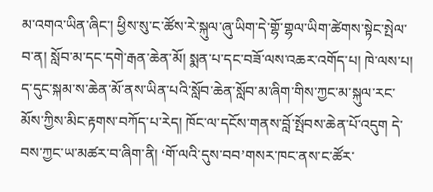མ་འགའ་ཡིན་ཞིང་། ཕྱིས་སུ་ང་ཚོས་རེ་སྐུལ་ཞུ་ཡིག་དེ་གྷོ་གྷལ་ཡིག་ཚེགས་སྟེང་སྤེལ་བ་ན། སློབ་མ་དང་དགེ་རྒན་ཆེན་མོ། སྨན་པ་དང་བཟོ་ལས་འཆར་འགོད་པ། ཁེ་ལས་པ། ད་དུང་སྐམ་ས་ཆེན་མོ་ནས་ཡིན་པའི་སློབ་ཆེན་སློབ་མ་ཞིག་གིས་ཀྱང་མ་སྐུལ་རང་མོས་ཀྱིས་མིང་རྟགས་བཀོད་པ་རེད། ཁོང་ལ་དངོས་གནས་བློ་སྤོབས་ཆེན་པོ་འདུག དེ་བས་ཀྱང་ཡ་མཚར་བ་ཞིག་ནི། ‘གོ་ལའི་དུས་བབ’གསར་ཁང་ནས་ང་ཚོར་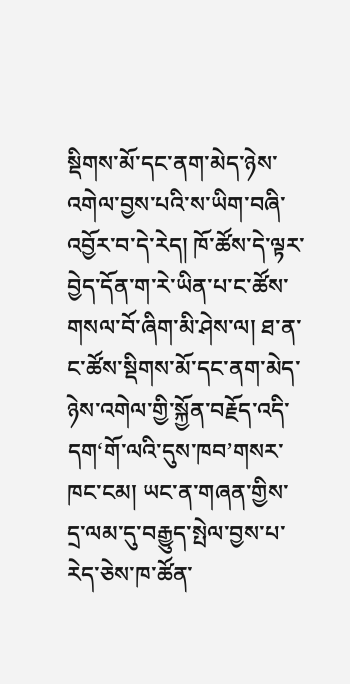སྡིགས་མོ་དང་ནག་མེད་ཉེས་འགེལ་བྱས་པའི་ས་ཡིག་བཞི་འབྱོར་བ་དེ་རེད། ཁོ་ཚོས་དེ་ལྟར་བྱེད་དོན་ག་རེ་ཡིན་པ་ང་ཚོས་གསལ་བོ་ཞིག་མི་ཤེས་ལ། ཐ་ན་ང་ཚོས་སྡིགས་མོ་དང་ནག་མེད་ཉེས་འགེལ་གྱི་སྐྱོན་བརྗོད་འདི་དག‘གོ་ལའི་དུས་ཁབ’གསར་ཁང་ངམ། ཡང་ན་གཞན་གྱིས་དྲ་ལམ་དུ་བརྒྱུད་སྤེལ་བྱས་པ་རེད་ཅེས་ཁ་ཚོན་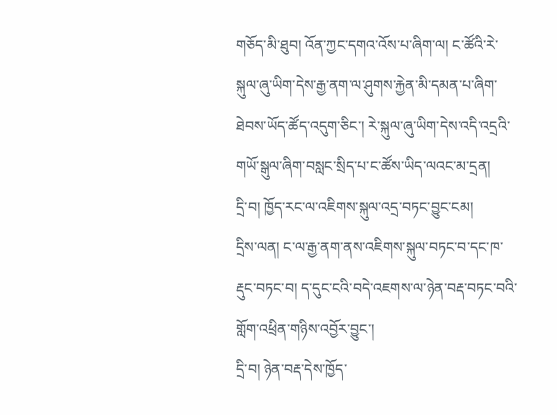གཅོད་མི་ཐུབ། འོན་ཀྱང་དགའ་འོས་པ་ཞིག་ལ། ང་ཚོའི་རེ་སྐུལ་ཞུ་ཡིག་དེས་རྒྱ་ནག་ལ་ཤུགས་རྐྱེན་མི་དམན་པ་ཞིག་ཐེབས་ཡོད་ཚོད་འདུག་ཅིང་། རེ་སྐུལ་ཞུ་ཡིག་དེས་འདི་འདྲའི་གཡོ་སྒུལ་ཞིག་བསླང་སྲིད་པ་ང་ཚོས་ཡིད་ལའང་མ་དྲན།
དྲི་བ། ཁྱོད་རང་ལ་འཇིགས་སྐུལ་འདྲ་བཏང་བྱུང་ངམ།
དྲིས་ལན། ང་ལ་རྒྱ་ནག་ནས་འཇིགས་སྐུལ་བཏང་བ་དང་ཁ་རྡུང་བཏང་བ། ད་དུང་ངའི་བདེ་འཇགས་ལ་ཉེན་བརྡ་བཏང་བའི་གློག་འཕྲིན་གཉིས་འབྱོར་བྱུང་།
དྲི་བ། ཉེན་བརྡ་དེས་ཁྱོད་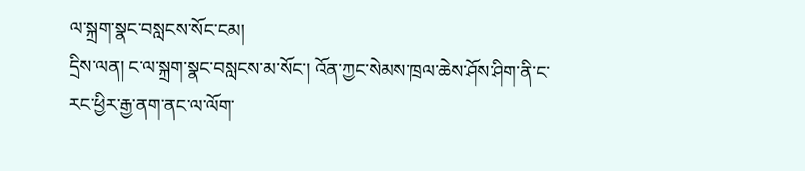ལ་སྐྲག་སྣང་བསླངས་སོང་ངམ།
དྲིས་ལན། ང་ལ་སྐྲག་སྣང་བསླངས་མ་སོང་། འོན་ཀྱང་སེམས་ཁྲལ་ཆེས་ཤོས་ཤིག་ནི་ང་རང་ཕྱིར་རྒྱ་ནག་ནང་ལ་ལོག་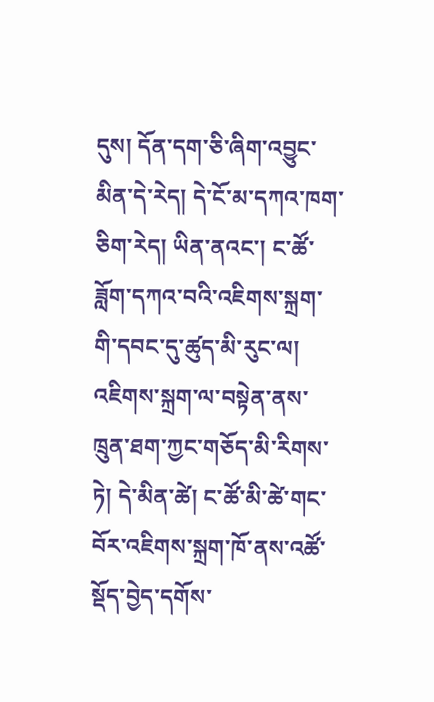དུས། དོན་དག་ཅི་ཞིག་འབྱུང་མིན་དེ་རེད། དེ་ངོ་མ་དཀའ་ཁག་ཅིག་རེད། ཡིན་ནའང་། ང་ཚོ་ཟློག་དཀའ་བའི་འཇིགས་སྐྲག་གི་དབང་དུ་ཚུད་མི་རུང་ལ། འཇིགས་སྐྲག་ལ་བསྟེན་ནས་ཁྲུན་ཐག་ཀྱང་གཅོད་མི་རིགས་ཏེ། དེ་མིན་ཚེ། ང་ཚོ་མི་ཚེ་གང་བོར་འཇིགས་སྐྲག་ཁོ་ནས་འཚོ་སྡོད་བྱེད་དགོས་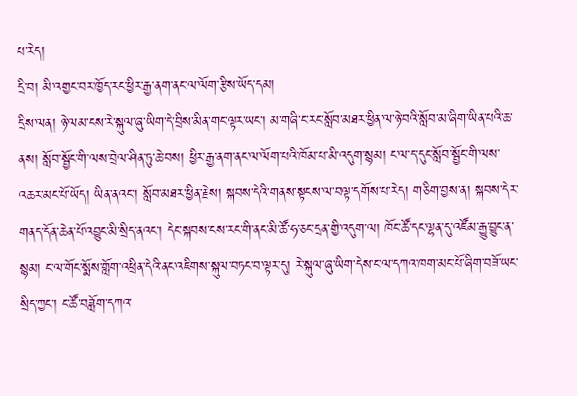པ་རེད།
དྲི་བ། མི་འགྱང་བར་ཁྱོད་རང་ཕྱིར་རྒྱ་ནག་ནང་ལ་ལོག་རྩིས་ཡོད་དམ།
དྲིས་ལན། ཉེ་ལམ་ངས་རེ་སྐུལ་ཞུ་ཡིག་དེ་བྲིས་མིན་གང་ལྟར་ཡང་། མ་གཞི་ང་རང་སློབ་མཐར་ཕྱིན་ལ་ཉེ་བའི་སློབ་མ་ཞིག་ཡིན་པའི་ཆ་ནས། སློབ་སྦྱོང་གི་ལས་བྲེལ་ཤིན་ཏུ་ཆེ་བས། ཕྱིར་རྒྱ་ནག་ནང་ལ་ལོག་པའི་ཁོམ་པ་མི་འདུག་སྙམ། ང་ལ་ད་དུང་སློབ་སྦྱོང་གི་ལས་འཆར་མང་པོ་ཡོད། ཡིན་ནའང་། སློབ་མཐར་ཕྱིན་རྗེས། སྐབས་དེའི་གནས་སྟངས་ལ་བལྟ་དགོས་པ་རེད། གཅིག་བྱས་ན། སྐབས་དེར་གནད་དོན་ཆེན་པོ་འབྱུང་མི་སྲིད་ནའང་། དེང་སྐབས་ངས་རང་གི་ནང་མི་ཚོ་ཧ་ཅང་དྲན་གྱི་འདུག་ལ། ཁོང་ཚོ་དང་ལྷན་དུ་འཛོམ་རྒྱུ་བྱུང་ན་སྙམ། ང་ལ་གོང་སྨོས་གློག་འཕྲིན་དེའི་ནང་འཇིགས་སྐུལ་བཏང་བ་ལྟར་དུ། རེ་སྐུལ་ཞུ་ཡིག་དེས་ང་ལ་དཀའ་ཁག་མང་པོ་ཞིག་བཟོ་ཡང་སྲིད་ཀྱང་། ང་ཚོ་བཟློག་དཀའ་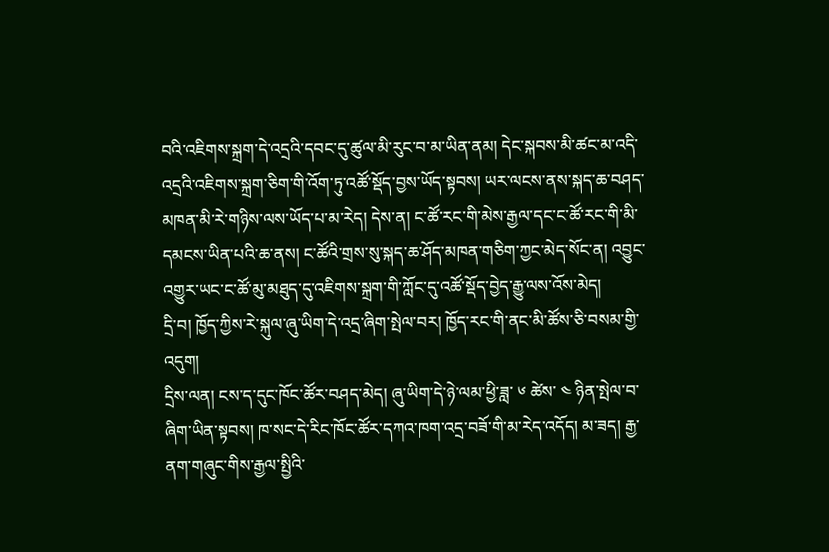བའི་འཇིགས་སྐྲག་དེ་འདྲའི་དབང་དུ་ཚུལ་མི་རུང་བ་མ་ཡིན་ནམ། དེང་སྐབས་མི་ཚང་མ་འདི་འདྲའི་འཇིགས་སྐྲག་ཅིག་གི་འོག་ཏུ་འཚོ་སྡོད་བྱས་ཡོད་སྟབས། ཡར་ལངས་ནས་སྐད་ཆ་བཤད་མཁན་མི་རེ་གཉིས་ལས་ཡོད་པ་མ་རེད། དེས་ན། ང་ཚོ་རང་གི་མེས་རྒྱལ་དང་ང་ཚོ་རང་གི་མི་དམངས་ཡིན་པའི་ཆ་ནས། ང་ཚོའི་གྲས་སུ་སྐད་ཆ་ཤོད་མཁན་གཅིག་ཀྱང་མེད་སོང་ན། འབྱུང་འགྱུར་ཡང་ང་ཚོ་མུ་མཐུད་དུ་འཇིགས་སྐྲག་གི་ཀློང་དུ་འཚོ་སྡོད་བྱེད་རྒྱུ་ལས་འོས་མེད།
དྲི་བ། ཁྱོད་ཀྱིས་རེ་སྐུལ་ཞུ་ཡིག་དེ་འདྲ་ཞིག་སྤེལ་བར། ཁྱོད་རང་གི་ནང་མི་ཚོས་ཅི་བསམ་གྱི་འདུག།
དྲིས་ལན། ངས་ད་དུང་ཁོང་ཚོར་བཤད་མེད། ཞུ་ཡིག་དེ་ཉེ་ལམ་ཕྱི་ཟླ་ ༦ ཚེས་ ༤ ཉིན་སྤེལ་བ་ཞིག་ཡིན་སྟབས། ཁ་སང་དེ་རིང་ཁོང་ཚོར་དཀའ་ཁག་འདྲ་བཟོ་གི་མ་རེད་འདོད། མ་ཟད། རྒྱ་ནག་གཞུང་གིས་རྒྱལ་སྤྱིའི་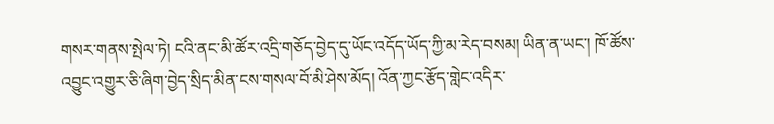གསར་གནས་སྤེལ་ཏེ། ངའི་ནང་མི་ཚོར་འདྲི་གཅོད་བྱེད་དུ་ཡོང་འདོད་ཡོད་ཀྱི་མ་རེད་བསམ། ཡིན་ན་ཡང་། ཁོ་ཚོས་འབྱུང་འགྱུར་ཅི་ཞིག་བྱེད་སྲིད་མིན་ངས་གསལ་བོ་མི་ཤེས་མོད། འོན་ཀྱང་རྩོད་གླེང་འདིར་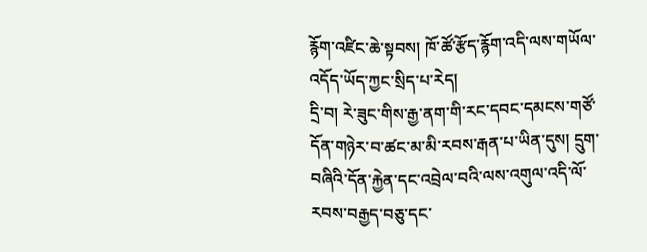རྙོག་འཛིང་ཆེ་སྟབས། ཁོ་ཚོ་རྩོད་རྙོག་འདི་ལས་གཡོལ་འདོད་ཡོད་ཀྱང་སྲིད་པ་རེད།
དྲི་བ། རེ་ཟུང་གིས་རྒྱ་ནག་གི་རང་དབང་དམངས་གཙོ་དོན་གཉེར་བ་ཚང་མ་མི་རབས་རྒན་པ་ཡིན་དུས། དྲུག་བཞིའི་དོན་རྐྱེན་དང་འབྲེལ་བའི་ལས་འགུལ་འདི་ལོ་རབས་བརྒྱད་བཅུ་དང་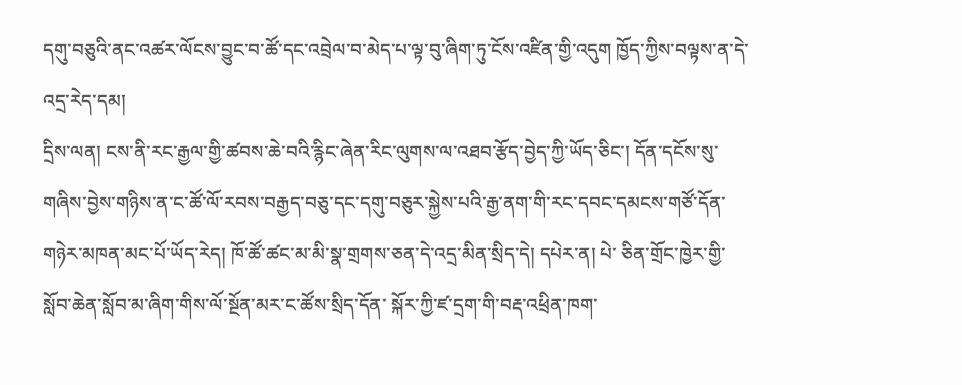དགུ་བཅུའི་ནང་འཚར་ལོངས་བྱུང་བ་ཚོ་དང་འབྲེལ་བ་མེད་པ་ལྟ་བུ་ཞིག་ཏུ་ངོས་འཛིན་གྱི་འདུག ཁྱོད་ཀྱིས་བལྟས་ན་དེ་འདྲ་རེད་དམ།
དྲིས་ལན། ངས་ནི་རང་རྒྱལ་གྱི་ཚབས་ཆེ་བའི་རྙིང་ཞེན་རིང་ལུགས་ལ་འཐབ་རྩོད་བྱེད་ཀྱི་ཡོད་ཅིང་། དོན་དངོས་སུ་གཞིས་བྱེས་གཉིས་ན་ང་ཚོ་ལོ་རབས་བརྒྱད་བཅུ་དང་དགུ་བཅུར་སྐྱེས་པའི་རྒྱ་ནག་གི་རང་དབང་དམངས་གཙོ་དོན་གཉེར་མཁན་མང་པོ་ཡོད་རེད། ཁོ་ཚོ་ཚང་མ་མི་སྣ་གྲགས་ཅན་དེ་འདྲ་མིན་སྲིད་དེ། དཔེར་ན། པེ་ ཅིན་གྲོང་ཁྱེར་གྱི་སློབ་ཆེན་སློབ་མ་ཞིག་གིས་ལོ་སྔོན་མར་ང་ཚོས་སྲིད་དོན་ སྐོར་ཀྱི་ཛ་དྲག་གི་བརྡ་འཕྲིན་ཁག་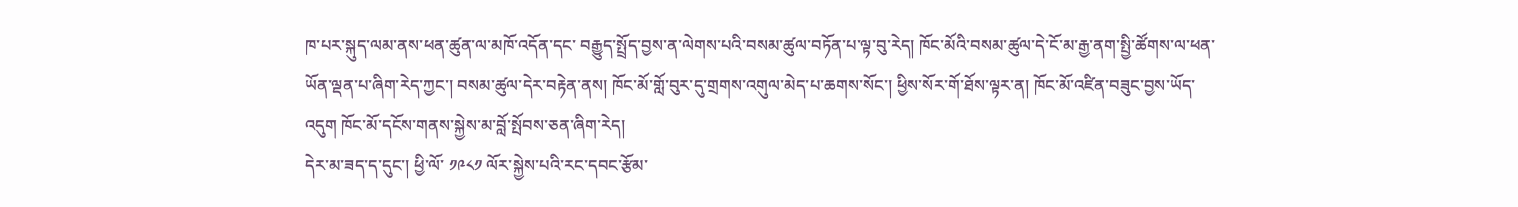ཁ་པར་སྐུད་ལམ་ནས་ཕན་ཚུན་ལ་མཁོ་འདོན་དང་ བརྒྱུད་སྤྲོད་བྱས་ན་ལེགས་པའི་བསམ་ཚུལ་བཏོན་པ་ལྟ་བུ་རེད། ཁོང་མོའི་བསམ་ཚུལ་དེ་ངོ་མ་རྒྱ་ནག་སྤྱི་ཚོགས་ལ་ཕན་ཡོན་ལྡན་པ་ཞིག་རེད་ཀྱང་། བསམ་ཚུལ་དེར་བརྟེན་ནས། ཁོང་མོ་གློ་བུར་དུ་གྲགས་འགུལ་མེད་པ་ཆགས་སོང་། ཕྱིས་སོར་གོ་ཐོས་ལྟར་ན། ཁོང་མོ་འཛིན་བཟུང་བྱས་ཡོད་འདུག ཁོང་མོ་དངོས་གནས་སྐྱེས་མ་བློ་སྤོབས་ཅན་ཞིག་རེད།
དེར་མ་ཟད་ད་དུང་། ཕྱི་ལོ་ ༡༩༨༡ ལོར་སྐྱེས་པའི་རང་དབང་རྩོམ་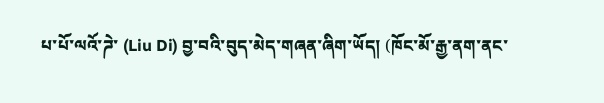པ་པོ་ལའོ་ཌེ་ (Liu Di) བྱ་བའི་བུད་མེད་གཞན་ཞིག་ཡོད། (ཁོང་མོ་རྒྱ་ནག་ནང་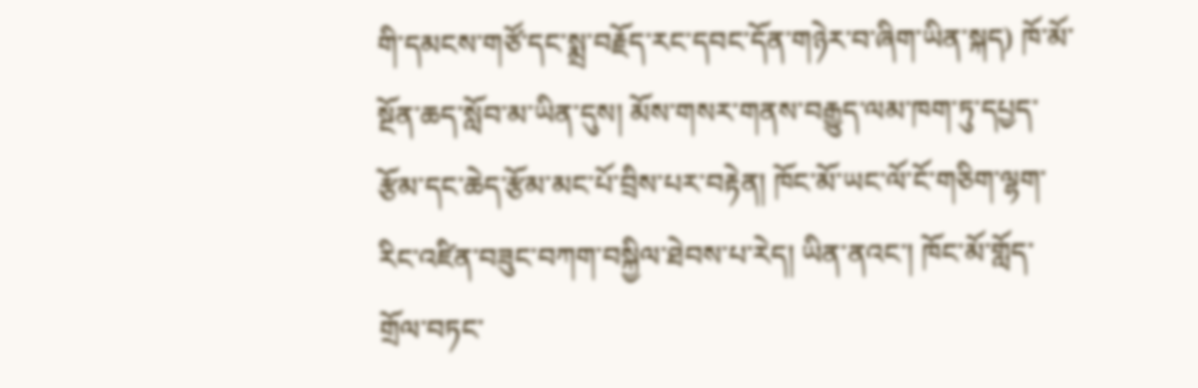གི་དམངས་གཙོ་དང་སྨྲ་བརྗོད་རང་དབང་དོན་གཉེར་བ་ཞིག་ཡིན་སྐད) ཁོ་མོ་སྔོན་ཆད་སློབ་མ་ཡིན་དུས། མོས་གསར་གནས་བརྒྱུད་ལམ་ཁག་ཏུ་དཔྱད་རྩོམ་དང་ཆེད་རྩོམ་མང་པོ་བྲིས་པར་བརྟེན། ཁོང་མོ་ཡང་ལོ་ངོ་གཅིག་ལྷག་རིང་འཛིན་བཟུང་བཀག་བསྐྱིལ་ཐེབས་པ་རེད། ཡིན་ནའང་། ཁོང་མོ་གློད་གྲོལ་བཏང་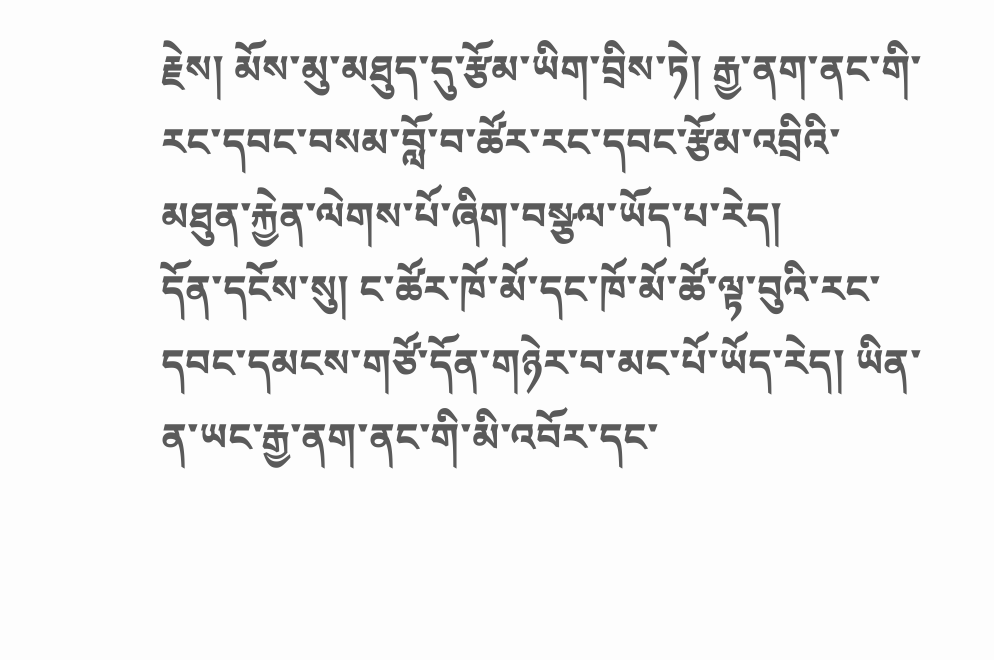རྗེས། མོས་མུ་མཐུད་དུ་རྩོམ་ཡིག་བྲིས་ཏེ། རྒྱ་ནག་ནང་གི་རང་དབང་བསམ་བློ་བ་ཚོར་རང་དབང་རྩོམ་འབྲིའི་མཐུན་རྐྱེན་ལེགས་པོ་ཞིག་བསྩལ་ཡོད་པ་རེད།
དོན་དངོས་སུ། ང་ཚོར་ཁོ་མོ་དང་ཁོ་མོ་ཚོ་ལྟ་བུའི་རང་དབང་དམངས་གཙོ་དོན་གཉེར་བ་མང་པོ་ཡོད་རེད། ཡིན་ན་ཡང་རྒྱ་ནག་ནང་གི་མི་འབོར་དང་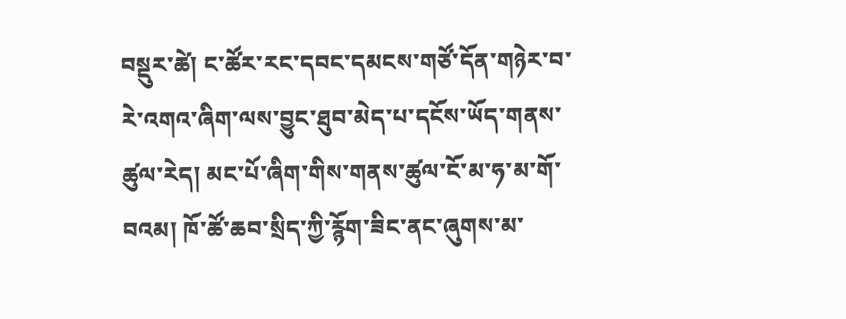བསྡུར་ཚེ། ང་ཚོར་རང་དབང་དམངས་གཙོ་དོན་གཉེར་བ་རེ་འགའ་ཞིག་ལས་བྱུང་ཐུབ་མེད་པ་དངོས་ཡོད་གནས་ཚུལ་རེད། མང་པོ་ཞིག་གིས་གནས་ཚུལ་ངོ་མ་ཧ་མ་གོ་བའམ། ཁོ་ཚོ་ཆབ་སྲིད་ཀྱི་རྙོག་ཟིང་ནང་ཞུགས་མ་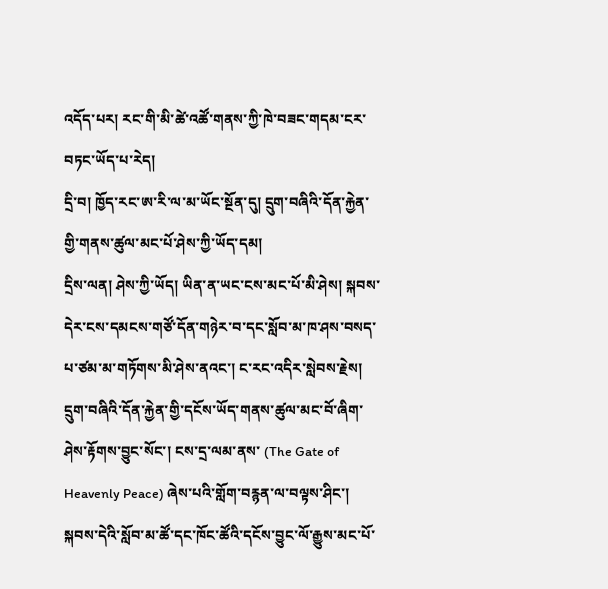འདོད་པར། རང་གི་མི་ཚེ་འཚོ་གནས་ཀྱི་ཁེ་བཟང་གདམ་ངར་བཏང་ཡོད་པ་རེད།
དྲི་བ། ཁྱོད་རང་ཨ་རི་ལ་མ་ཡོང་སྔོན་དུ། དྲུག་བཞིའི་དོན་རྐྱེན་གྱི་གནས་ཚུལ་མང་པོ་ཤེས་ཀྱི་ཡོད་དམ།
དྲིས་ལན། ཤེས་ཀྱི་ཡོད། ཡིན་ན་ཡང་ངས་མང་པོ་མི་ཤེས། སྐབས་དེར་ངས་དམངས་གཙོ་དོན་གཉེར་བ་དང་སློབ་མ་ཁ་ཤས་བསད་པ་ཙམ་མ་གཏོགས་མི་ཤེས་ནའང་། ང་རང་འདིར་སླེབས་རྗེས། དྲུག་བཞིའི་དོན་རྐྱེན་གྱི་དངོས་ཡོད་གནས་ཚུལ་མང་བོ་ཞིག་ཤེས་རྟོགས་བྱུང་སོང་། ངས་དྲ་ལམ་ནས་ (The Gate of Heavenly Peace) ཞེས་པའི་གློག་བརྙན་ལ་བལྟས་ཤིང་། སྐབས་དེའི་སློབ་མ་ཚོ་དང་ཁོང་ཚོའི་དངོས་བྱུང་ལོ་རྒྱུས་མང་པོ་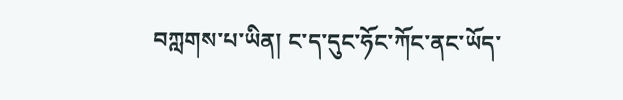བཀླགས་པ་ཡིན། ང་ད་དུང་ཧོང་ཀོང་ནང་ཡོད་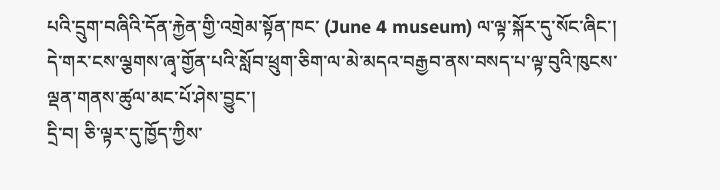པའི་དྲུག་བཞིའི་དོན་རྐྱེན་གྱི་འགྲེམ་སྟོན་ཁང་ (June 4 museum) ལ་ལྟ་སྐོར་དུ་སོང་ཞིང་། དེ་གར་ངས་ལྕགས་ཞྭ་གྱོན་པའི་སློབ་ཕྲུག་ཅིག་ལ་མེ་མདའ་བརྒྱབ་ནས་བསད་པ་ལྟ་བུའི་ཁུངས་ལྡན་གནས་ཚུལ་མང་པོ་ཤེས་བྱུང་།
དྲི་བ། ཅི་ལྟར་དུ་ཁྱོད་ཀྱིས་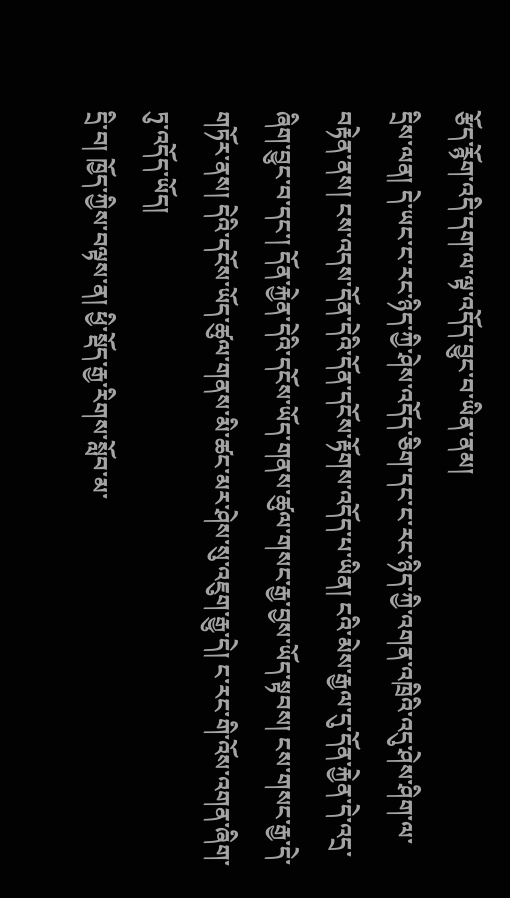རྩོད་རྙོག་འདི་དག་ལ་ལྟ་འདོད་བྱུང་བ་ཡིན་ནམ།
དྲིས་ལན། དེ་ཡང་ང་རང་ཉིད་ཀྱི་ཤེས་འདོད་ཅིག་དང་ང་རང་ཉིད་ཀྱི་འགན་འཁྲིའི་འདུ་ཤེས་ཤིག་ལ་བརྟེན་ནས། ངས་འདས་དོན་དེའི་དོན་དངོས་རྟོགས་འདོད་པ་ཡིན། ངའི་མེས་རྒྱལ་དུ་དོན་རྐྱེན་དེ་འདྲ་ཞིག་བྱུང་བ་དང་། དོན་རྐྱེན་དེའི་དངོས་ཡོད་གནས་ཚུལ་གསང་རྒྱ་བྱས་ཡོད་སྟབས། ངས་གསང་རྒྱ་དེ་གཏོར་ནས། དེའི་དངོས་ཡོད་ཚུལ་གནས་མི་ཚང་མར་ཤེས་སུ་འཇུག་རྒྱུ་དེ། ང་རང་གི་འོས་འགན་ཞིག་ཏུ་འདོད་ཡོད།
དྲི་བ། ཁྱོད་ཀྱིས་བལྟས་ན། ཕྱི་སྡོད་རྒྱ་རིགས་སློབ་མ་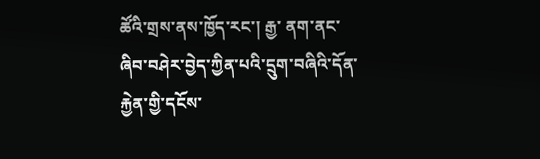ཚོའི་གྲས་ནས་ཁྱོད་རང་། རྒྱ་ ནག་ནང་ཞིབ་བཤེར་བྱེད་ཀྱིན་པའི་དྲུག་བཞིའི་དོན་རྐྱེན་གྱི་དངོས་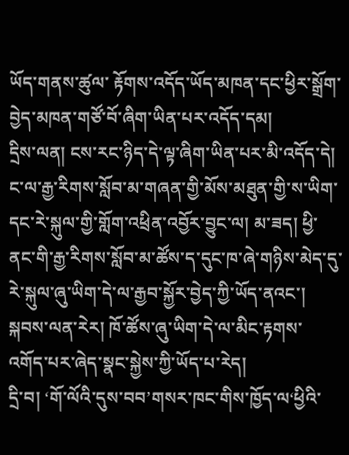ཡོད་གནས་ཚུལ་ རྟོགས་འདོད་ཡོད་མཁན་དང་ཕྱིར་སྒྲོག་བྱེད་མཁན་གཙོ་བོ་ཞིག་ཡིན་པར་འདོད་དམ།
དྲིས་ལན། ངས་རང་ཉིད་དེ་ལྟ་ཞིག་ཡིན་པར་མི་འདོད་དེ། ང་ལ་རྒྱ་རིགས་སློབ་མ་གཞན་གྱི་མོས་མཐུན་གྱི་ས་ཡིག་དང་རེ་སྐུལ་གྱི་གློག་འཕྲིན་འབྱོར་བྱུང་ལ། མ་ཟད། ཕྱི་ནང་གི་རྒྱ་རིགས་སློབ་མ་ཚོས་ད་དུང་ཁ་ཞེ་གཉིས་མེད་དུ་རེ་སྐུལ་ཞུ་ཡིག་དེ་ལ་རྒྱབ་སྐྱོར་བྱེད་ཀྱི་ཡོད་ནའང་། སྐབས་ལན་རེར། ཁོ་ཚོས་ཞུ་ཡིག་དེ་ལ་མིང་རྟགས་འགོད་པར་ཞེད་སྣང་སྐྱེས་ཀྱི་ཡོད་པ་རེད།
དྲི་བ། ‘གོ་ལོའི་དུས་བབ’གསར་ཁང་གིས་ཁྱོད་ལ‘ཕྱིའི་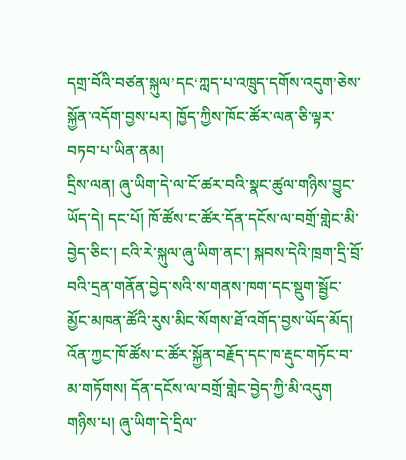དགྲ་བོའི་བཙན་སྐུལ’དང‘ཀླད་པ་འཁྲུད་དགོས་འདུག’ཅེས་སྐྱོན་འདོག་བྱས་པར། ཁྱོད་ཀྱིས་ཁོང་ཚོར་ལན་ཅི་ལྟར་བཏབ་པ་ཡིན་ནམ།
དྲིས་ལན། ཞུ་ཡིག་དེ་ལ་ངོ་ཚར་བའི་སྣང་ཚུལ་གཉིས་བྱུང་ཡོད་དེ། དང་པོ། ཁོ་ཚོས་ང་ཚོར་དོན་དངོས་ལ་བགྲོ་གླེང་མི་བྱེད་ཅིང་། ངའི་རེ་སྐུལ་ཞུ་ཡིག་ནང་། སྐབས་དེའི་ཁྲག་དྲི་བྲོ་བའི་དྲན་གནོན་བྱེད་སའི་ས་གནས་ཁག་དང་སྡུག་སྦྱོང་མྱོང་མཁན་ཚོའི་རུས་མིང་སོགས་ཐོ་འགོད་བྱས་ཡོད་མོད། འོན་ཀྱང་ཁོ་ཚོས་ང་ཚོར་སྐྱོན་བརྗོད་དང་ཁ་རྡུང་གཏོང་བ་མ་གཏོགས། དོན་དངོས་ལ་བགྲོ་གླེང་བྱེད་ཀྱི་མི་འདུག གཉིས་པ། ཞུ་ཡིག་དེ་དྲིལ་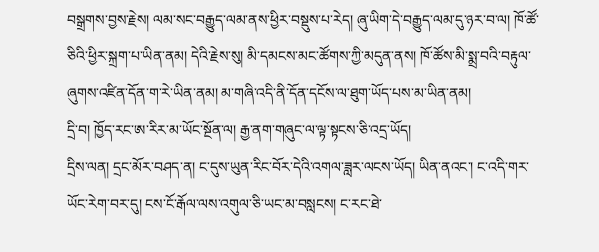བསྒྲགས་བྱས་རྗེས། ལམ་སང་བརྒྱུད་ལམ་ནས་ཕྱིར་བསྡུས་པ་རེད། ཞུ་ཡིག་དེ་བརྒྱུད་ལམ་དུ་ཉར་བ་ལ། ཁོ་ཚོ་ཅིའི་ཕྱིར་སྐྲག་པ་ཡིན་ནམ། དེའི་རྗེས་སུ། མི་དམངས་མང་ཚོགས་ཀྱི་མདུན་ནས། ཁོ་ཚོས་མི་སྨྲ་བའི་བརྟུལ་ཞུགས་འཛིན་དོན་ག་རེ་ཡིན་ནམ། མ་གཞི་འདི་ནི་དོན་དངོས་ལ་ཐུག་ཡོད་པས་མ་ཡིན་ནམ།
དྲི་བ། ཁྱོད་རང་ཨ་རིར་མ་ཡོང་སྔོན་ལ། རྒྱ་ནག་གཞུང་ལ་ལྟ་སྟངས་ཅི་འདྲ་ཡོད།
དྲིས་ལན། དྲང་མོར་བཤད་ན། ང་དུས་ཡུན་རིང་བོར་དེའི་འགལ་ཟླར་ལངས་ཡོད། ཡིན་ནའང་། ང་འདི་གར་ཡོང་རེག་བར་དུ། ངས་ངོ་རྒོལ་ལས་འགུལ་ཅི་ཡང་མ་བསླངས། ང་རང་ཐེ་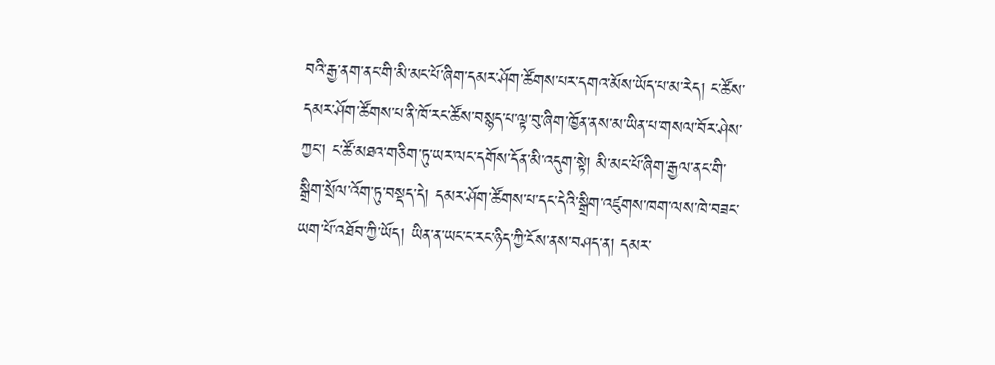བའི་རྒྱ་ནག་ནང་གི་མི་མང་པོ་ཞིག་དམར་ཤོག་ཚོགས་པར་དགའ་མོས་ཡོད་པ་མ་རེད། ང་ཚོས་དམར་ཤོག་ཚོགས་པ་ནི་ཁོ་རང་ཚོས་བསྙད་པ་ལྟ་བུ་ཞིག་ཁྱོན་ནས་མ་ཡིན་པ་གསལ་བོར་ཤེས་ཀྱང་། ང་ཚོ་མཐའ་གཅིག་ཏུ་ཡར་ལང་དགོས་དོན་མི་འདུག་སྟེ། མི་མང་པོ་ཞིག་རྒྱལ་ནང་གི་སྒྲིག་སྲོལ་འོག་ཏུ་བསྡད་དེ། དམར་ཤོག་ཚོགས་པ་དང་དེའི་སྒྲིག་འཛུགས་ཁག་ལས་ཁེ་བཟང་ཡག་པོ་འཐོབ་ཀྱི་ཡོད། ཡིན་ན་ཡང་ང་རང་ཉིད་ཀྱི་ངོས་ནས་བཤད་ན། དམར་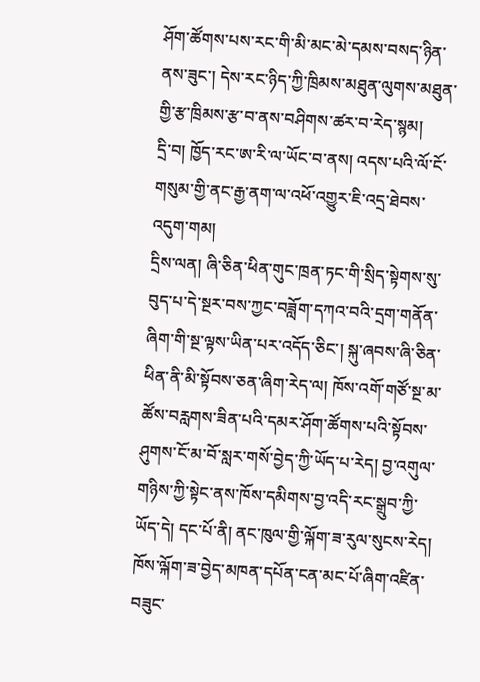ཤོག་ཚོགས་པས་རང་གི་མི་མང་མེ་དམས་བསད་ཉིན་ནས་ཟུང་། དེས་རང་ཉིད་ཀྱི་ཁྲིམས་མཐུན་ལུགས་མཐུན་གྱི་རྩ་ཁྲིམས་རྩ་བ་ནས་བཤིགས་ཚར་བ་རེད་སྙམ།
དྲི་བ། ཁྱོད་རང་ཨ་རི་ལ་ཡོང་བ་ནས། འདས་པའི་ལོ་ངོ་གསུམ་གྱི་ནང་རྒྱ་ནག་ལ་འཕོ་འགྱུར་ཇི་འདྲ་ཐེབས་འདུག་གམ།
དྲིས་ལན། ཞི་ཅིན་ཕིན་གུང་ཁྲན་ཏང་གི་སྲིད་སྟེགས་སུ་བུད་པ་དེ་སྔར་བས་ཀྱང་བཟློག་དཀའ་བའི་དྲག་གནོན་ཞིག་གི་སྔ་ལྟས་ཡིན་པར་འདོད་ཅིང་། སྐུ་ཞབས་ཞི་ཅིན་ཕིན་ནི་མི་སྟོབས་ཅན་ཞིག་རེད་ལ། ཁོས་འགོ་གཙོ་སྔ་མ་ཚོས་བརླགས་ཟིན་པའི་དམར་ཤོག་ཚོགས་པའི་སྟོབས་ཤུགས་ངོ་མ་བོ་སླར་གསོ་བྱེད་ཀྱི་ཡོད་པ་རེད། བྱ་འགུལ་གཉིས་ཀྱི་སྟེང་ནས་ཁོས་དམིགས་བྱ་འདི་རང་སྒྲུབ་ཀྱི་ཡོད་དེ། དང་པོ་ནི། ནང་ཁུལ་གྱི་ལྐོག་ཟ་རུལ་སུངས་རེད། ཁོས་ལྐོག་ཟ་བྱེད་མཁན་དཔོན་ངན་མང་པོ་ཞིག་འཛིན་བཟུང་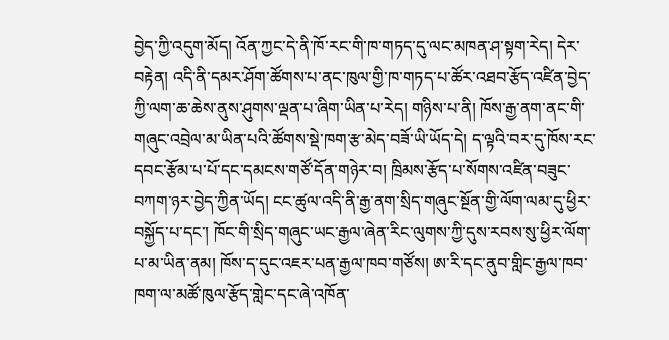བྱེད་ཀྱི་འདུག་མོད། འོན་ཀྱང་དེ་ནི་ཁོ་རང་གི་ཁ་གཏད་དུ་ལང་མཁན་ཤ་སྟག་རེད། དེར་བརྟེན། འདི་ནི་དམར་ཤོག་ཚོགས་པ་ནང་ཁུལ་གྱི་ཁ་གཏད་པ་ཚོར་འཐབ་རྩོད་འཛིན་བྱེད་ཀྱི་ལག་ཆ་ཆེས་ནུས་ཤུགས་ལྡན་པ་ཞིག་ཡིན་པ་རེད། གཉིས་པ་ནི། ཁོས་རྒྱ་ནག་ནང་གི་གཞུང་འབྲེལ་མ་ཡིན་པའི་ཚོགས་སྡེ་ཁག་རྩ་མེད་བཟོ་ཡི་ཡོད་དེ། ད་ལྟའི་བར་དུ་ཁོས་རང་དབང་རྩོམ་པ་པོ་དང་དམངས་གཙོ་དོན་གཉེར་བ། ཁྲིམས་རྩོད་པ་སོགས་འཛིན་བཟུང་བཀག་ཉར་བྱེད་ཀྱིན་ཡོད། ངང་ཚུལ་འདི་ནི་རྒྱ་ནག་སྲིད་གཞུང་སྔོན་གྱི་ལོག་ལམ་དུ་ཕྱིར་བསྐྱོད་པ་དང་། ཁོང་གི་སྲིད་གཞུང་ཡང་རྒྱལ་ཞེན་རིང་ལུགས་ཀྱི་དུས་རབས་སུ་ཕྱིར་ལོག་པ་མ་ཡིན་ནམ། ཁོས་ད་དུང་འཇར་པན་རྒྱལ་ཁབ་གཙོས། ཨ་རི་དང་ནུབ་གླིང་རྒྱལ་ཁབ་ཁག་ལ་མཚོ་ཁུལ་རྩོད་གླེང་དང་ཞེ་འཁོན་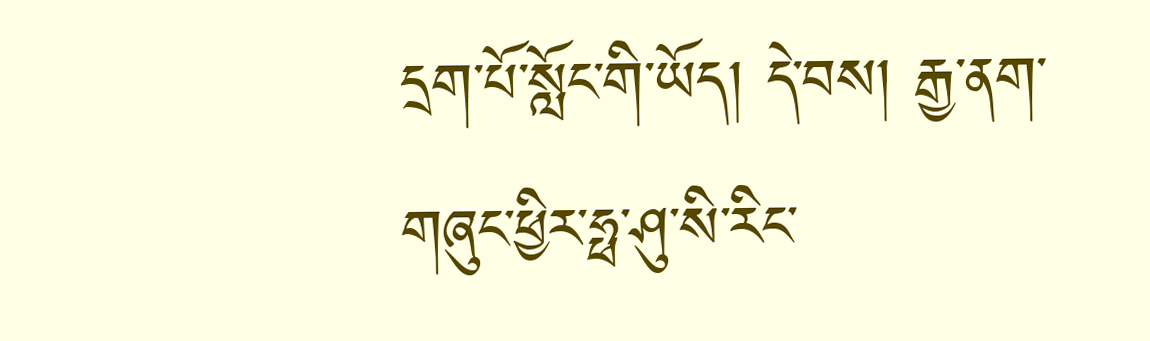དྲག་པོ་སློང་གི་ཡོད། དེ་བས། རྒྱ་ནག་གཞུང་ཕྱིར་ཧྥ་ཤུ་སི་རིང་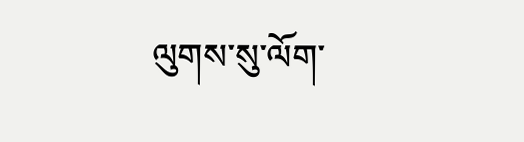ལུགས་སུ་ལོག་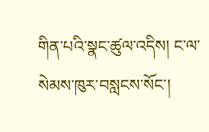གིན་པའི་སྣང་ཚུལ་འདིས། ང་ལ་སེམས་ཁུར་བསླངས་སོང་།